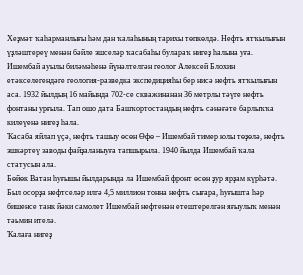Хеҙмәт ҡаһарманлығы һәм дан ҡалаһының тарихы төпкөлдә. Нефть ятҡылығын үҙләштереү менән бәйле эшселәр ҡасабаһы булараҡ нигеҙ һалына уға. Ишембай ауылы биләмәһенә йүнәлтелгән геолог Алексей Блохин етәкселегендәге геология-разведка экспедицияһы бер нисә нефть ятҡылығын аса. 1932 йылдың 16 майында 702-се скважинанан 36 метрлы тәүге нефть фонтаны урғыла. Тап ошо дата Башҡортостандың нефть сәнәғәте барлыҡҡа килеүенә нигеҙ һала.
Ҡасаба яйлап үҫә, нефть ташыу өсөн Өфө – Ишембай тимер юлы төҙөлә, нефть эшкәртеү заводы файҙаланыуға тапшырыла. 1940 йылда Ишембай ҡала статусын ала.
Бөйөк Ватан һуғышы йылдарында ла Ишембай фронт өсөн ҙур ярҙам күрһәтә. Был осорҙа нефтселәр илгә 4,5 миллион тонна нефть сығара, һуғышта һәр бишенсе танк йәки самолет Ишембай нефтенән етештерелгән яғыулыҡ менән тәьмин ителә.
Ҡалаға нигеҙ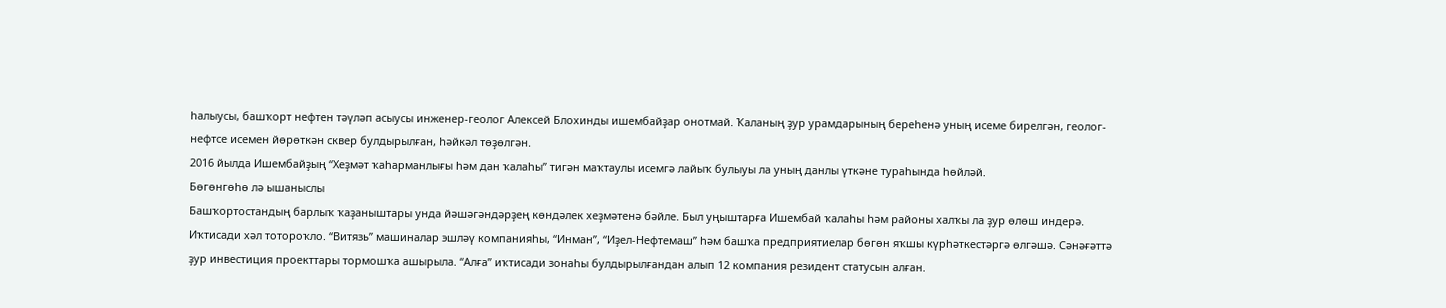һалыусы, башҡорт нефтен тәүләп асыусы инженер-геолог Алексей Блохинды ишембайҙар онотмай. Ҡаланың ҙур урамдарының береһенә уның исеме бирелгән, геолог-нефтсе исемен йөрөткән сквер булдырылған, һәйкәл төҙөлгән.
2016 йылда Ишембайҙың “Хеҙмәт ҡаһарманлығы һәм дан ҡалаһы” тигән маҡтаулы исемгә лайыҡ булыуы ла уның данлы үткәне тураһында һөйләй.
Бөгөнгөһө лә ышаныслы
Башҡортостандың барлыҡ ҡаҙаныштары унда йәшәгәндәрҙең көндәлек хеҙмәтенә бәйле. Был уңыштарға Ишембай ҡалаһы һәм районы халҡы ла ҙур өлөш индерә. Иҡтисади хәл тотороҡло. “Витязь” машиналар эшләү компанияһы, “Инман”, “Иҙел-Нефтемаш” һәм башҡа предприятиелар бөгөн яҡшы күрһәткестәргә өлгәшә. Сәнәғәттә ҙур инвестиция проекттары тормошҡа ашырыла. “Алға” иҡтисади зонаһы булдырылғандан алып 12 компания резидент статусын алған.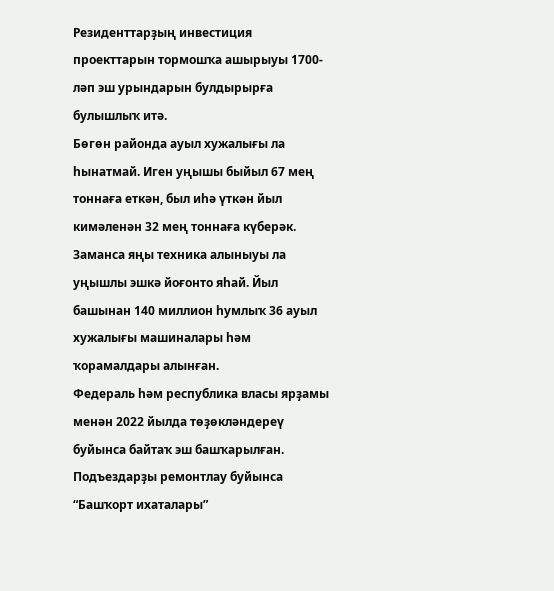Резиденттарҙың инвестиция проекттарын тормошҡа ашырыуы 1700-ләп эш урындарын булдырырға булышлыҡ итә.
Бөгөн районда ауыл хужалығы ла һынатмай. Иген уңышы быйыл 67 мең тоннаға еткән, был иһә үткән йыл кимәленән 32 мең тоннаға күберәк. Заманса яңы техника алыныуы ла уңышлы эшкә йоғонто яһай. Йыл башынан 140 миллион һумлыҡ 36 ауыл хужалығы машиналары һәм ҡорамалдары алынған.
Федераль һәм республика власы ярҙамы менән 2022 йылда төҙөкләндереү буйынса байтаҡ эш башҡарылған. Подъездарҙы ремонтлау буйынса “Башҡорт ихаталары”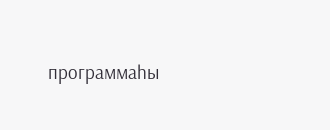программаһы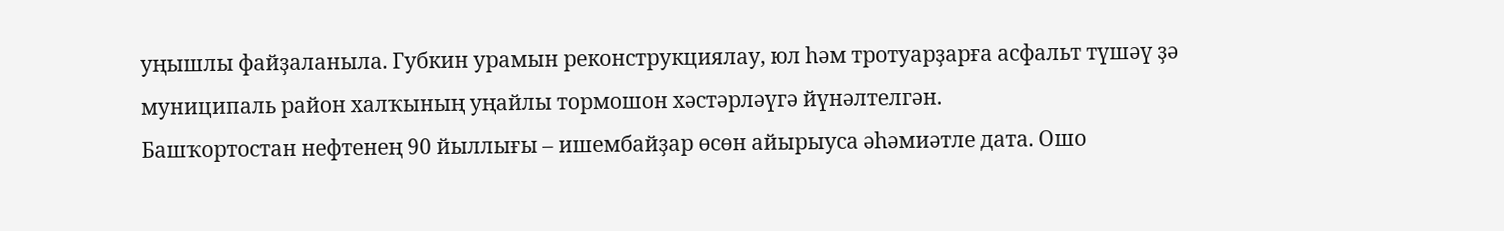уңышлы файҙаланыла. Губкин урамын реконструкциялау, юл һәм тротуарҙарға асфальт түшәү ҙә муниципаль район халҡының уңайлы тормошон хәстәрләүгә йүнәлтелгән.
Башҡортостан нефтенең 90 йыллығы – ишембайҙар өсөн айырыуса әһәмиәтле дата. Ошо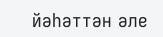йәһәттән әле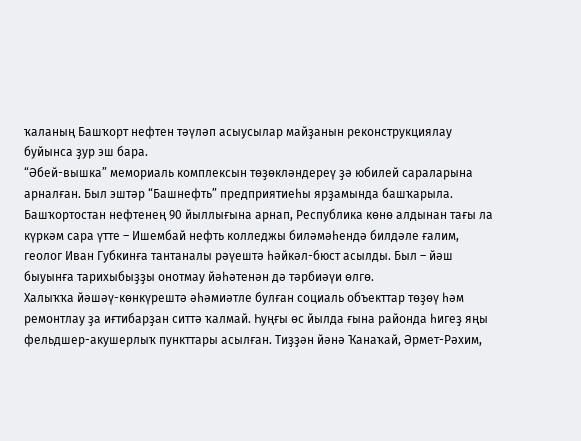ҡаланың Башҡорт нефтен тәүләп асыусылар майҙанын реконструкциялау буйынса ҙур эш бара.
“Әбей-вышка” мемориаль комплексын төҙөкләндереү ҙә юбилей сараларына арналған. Был эштәр “Башнефть” предприятиеһы ярҙамында башҡарыла.
Башҡортостан нефтенең 90 йыллығына арнап, Республика көнө алдынан тағы ла күркәм сара үтте – Ишембай нефть колледжы биләмәһендә билдәле ғалим, геолог Иван Губкинға тантаналы рәүештә һәйкәл-бюст асылды. Был – йәш быуынға тарихыбыҙҙы онотмау йәһәтенән дә тәрбиәүи өлгө.
Халыҡҡа йәшәү-көнкүрештә әһәмиәтле булған социаль объекттар төҙөү һәм ремонтлау ҙа иғтибарҙан ситтә ҡалмай. Һуңғы өс йылда ғына районда һигеҙ яңы фельдшер-акушерлыҡ пункттары асылған. Тиҙҙән йәнә Ҡанаҡай, Әрмет-Рәхим,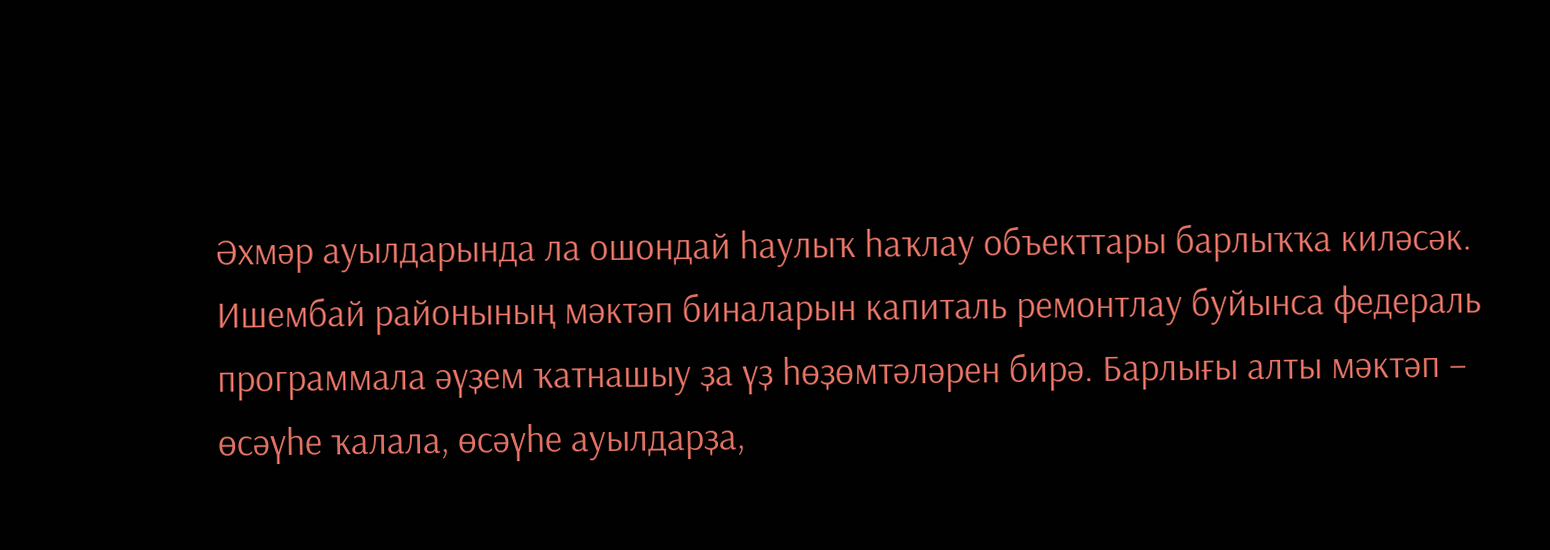Әхмәр ауылдарында ла ошондай һаулыҡ һаҡлау объекттары барлыҡҡа киләсәк.
Ишембай районының мәктәп биналарын капиталь ремонтлау буйынса федераль программала әүҙем ҡатнашыу ҙа үҙ һөҙөмтәләрен бирә. Барлығы алты мәктәп – өсәүһе ҡалала, өсәүһе ауылдарҙа,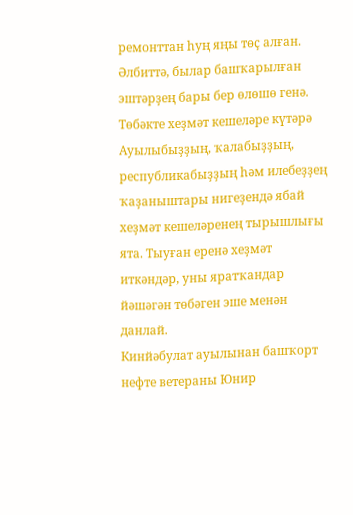ремонттан һуң яңы төҫ алған.
Әлбиттә, былар башҡарылған эштәрҙең бары бер өлөшө генә.
Төбәкте хеҙмәт кешеләре күтәрә
Ауылыбыҙҙың, ҡалабыҙҙың, республикабыҙҙың һәм илебеҙҙең ҡаҙаныштары нигеҙендә ябай хеҙмәт кешеләренең тырышлығы ята. Тыуған еренә хеҙмәт иткәндәр, уны яратҡандар йәшәгән төбәген эше менән данлай.
Кинйәбулат ауылынан башҡорт нефте ветераны Юнир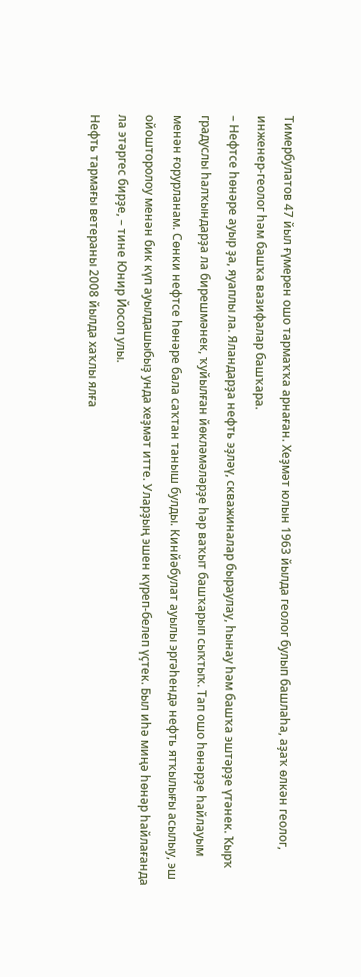Тимербулатов 47 йыл ғүмерен ошо тармаҡҡа арнаған. Хеҙмәт юлын 1963 йылда геолог булып башлаһа, аҙаҡ өлкән геолог, инженер-геолог һәм башҡа вазифалар башҡара.
– Нефтсе һөнәре ауыр ҙа, яуаплы ла. Яландарҙа нефть эҙләү, скважиналар быраулау, һынау һәм башҡа эштәрҙе үтәнек. Ҡырҡ градуслы һалҡындарҙа ла бирешмәнек, ҡуйылған йөкләмәләрҙе һәр ваҡыт башҡарып сыҡтыҡ. Тап ошо һөнәрҙе һайлауым менән ғорурланам. Сөнки нефтсе һөнәре бала саҡтан таныш булды. Кинйәбулат ауылы эргәһендә нефть ятҡылығы асылыу, эш ойошторолоу менән бик күп ауылдашыбыҙ унда хеҙмәт итте. Уларҙың эшен күреп-белеп үҫтек. Был иһә миңә һөнәр һайлағанда ла этәргес бирҙе, – тине Юнир Йосоп улы.
Нефть тармағы ветераны 2008 йылда хаҡлы ялға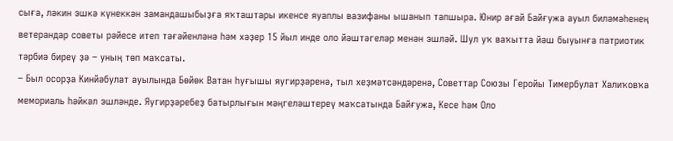сыға, ләкин эшкә күнеккән замандашыбыҙға яҡташтары икенсе яуаплы вазифаны ышанып тапшыра. Юнир ағай Байғужа ауыл биләмәһенең ветерандар советы рәйесе итеп тәғәйенләнә һәм хәҙер 15 йыл инде оло йәштәгеләр менән эшләй. Шул уҡ ваҡытта йәш быуынға патриотик тәрбиә биреү ҙә – уның төп маҡсаты.
– Был осорҙа Кинйәбулат ауылында Бөйөк Ватан һуғышы яугирҙәренә, тыл хеҙмәтсәндәренә, Советтар Союзы Геройы Тимербулат Халиҡовҡа мемориаль һәйкәл эшләнде. Яугирҙәребеҙ батырлығын мәңгеләштереү маҡсатында Байғужа, Кесе һәм Оло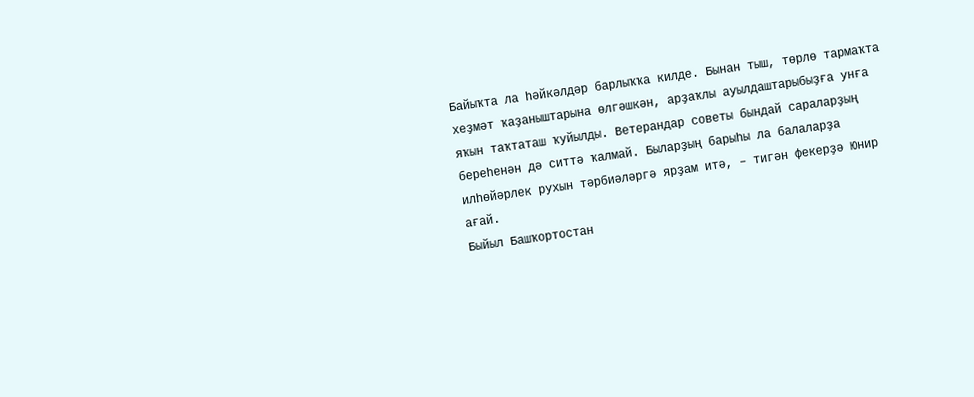Байыҡта ла һәйкәлдәр барлыҡҡа килде. Бынан тыш, төрлө тармаҡта хеҙмәт ҡаҙаныштарына өлгәшкән, арҙаҡлы ауылдаштарыбыҙға унға яҡын таҡтаташ ҡуйылды. Ветерандар советы бындай сараларҙың береһенән дә ситтә ҡалмай. Быларҙың барыһы ла балаларҙа илһөйәрлек рухын тәрбиәләргә ярҙам итә, – тигән фекерҙә Юнир ағай.
Быйыл Башҡортостан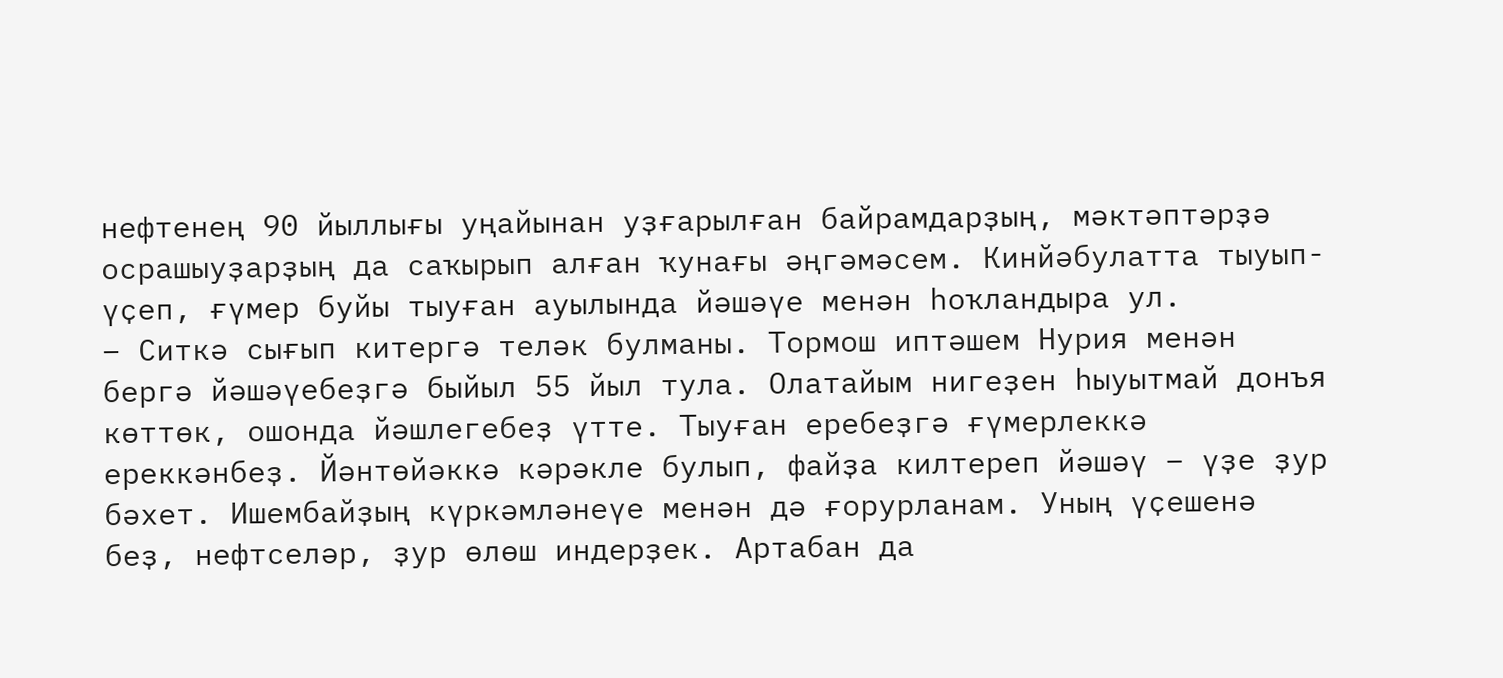нефтенең 90 йыллығы уңайынан уҙғарылған байрамдарҙың, мәктәптәрҙә осрашыуҙарҙың да саҡырып алған ҡунағы әңгәмәсем. Кинйәбулатта тыуып-үҫеп, ғүмер буйы тыуған ауылында йәшәүе менән һоҡландыра ул.
– Ситкә сығып китергә теләк булманы. Тормош иптәшем Нурия менән бергә йәшәүебеҙгә быйыл 55 йыл тула. Олатайым нигеҙен һыуытмай донъя көттөк, ошонда йәшлегебеҙ үтте. Тыуған еребеҙгә ғүмерлеккә ереккәнбеҙ. Йәнтөйәккә кәрәкле булып, файҙа килтереп йәшәү – үҙе ҙур бәхет. Ишембайҙың күркәмләнеүе менән дә ғорурланам. Уның үҫешенә беҙ, нефтселәр, ҙур өлөш индерҙек. Артабан да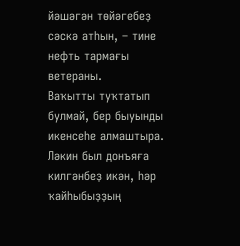йәшәгән төйәгебеҙ сәскә атһын, – тине нефть тармағы ветераны.
Ваҡытты туҡтатып булмай, бер быуынды икенсеһе алмаштыра. Ләкин был донъяға килгәнбеҙ икән, һәр ҡайһыбыҙҙың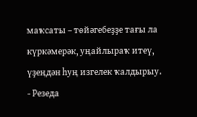маҡсаты – төйәгебеҙҙе тағы ла күркәмерәк, уңайлыраҡ итеү, үҙеңдән һуң изгелек ҡалдырыу.
- Резеда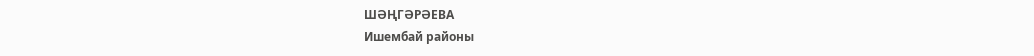ШӘҢГӘРӘЕВА
Ишембай районы